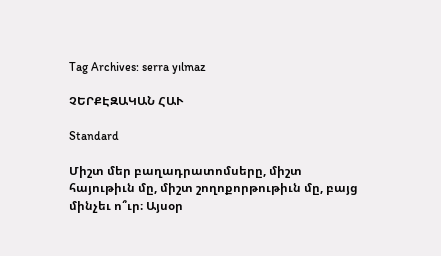Tag Archives: serra yılmaz

ՉԵՐՔԷԶԱԿԱՆ ՀԱՒ

Standard

Միշտ մեր բաղադրատոմսերը, միշտ հայութիւն մը, միշտ շողոքորթութիւն մը, բայց մինչեւ ո՞ւր։ Այսօր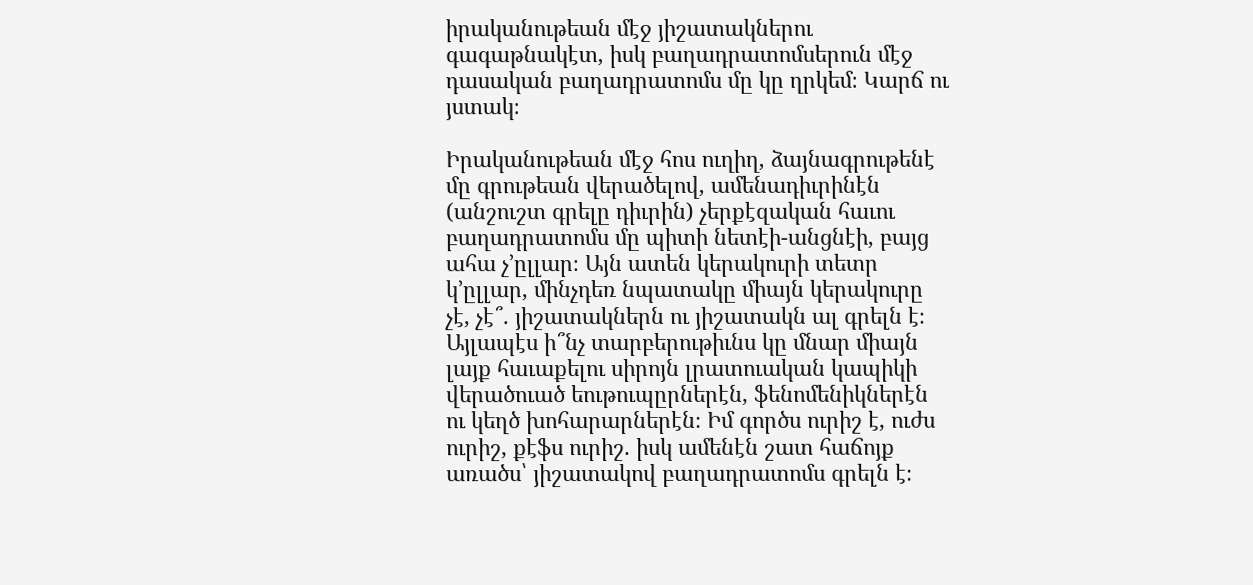իրականութեան մէջ յիշատակներու գագաթնակէտ, իսկ բաղադրատոմսերուն մէջ դասական բաղադրատոմս մը կը ղրկեմ։ Կարճ ու յստակ։

Իրականութեան մէջ հոս ուղիղ, ձայնագրութենէ մը գրութեան վերածելով, ամենադիւրինէն (անշուշտ գրելը դիւրին) չերքէզական հաւու բաղադրատոմս մը պիտի նետէի-անցնէի, բայց ահա չ՚ըլլար։ Այն ատեն կերակուրի տետր կ՚ըլլար, մինչդեռ նպատակը միայն կերակուրը չէ, չէ՞. յիշատակներն ու յիշատակն ալ գրելն է։ Այլապէս ի՞նչ տարբերութիւնս կը մնար միայն լայք հաւաքելու սիրոյն լրատուական կապիկի վերածուած եութուպըրներէն, ֆենոմենիկներէն ու կեղծ խոհարարներէն։ Իմ գործս ուրիշ է, ուժս ուրիշ, քէֆս ուրիշ. իսկ ամենէն շատ հաճոյք առածս՝ յիշատակով բաղադրատոմս գրելն է։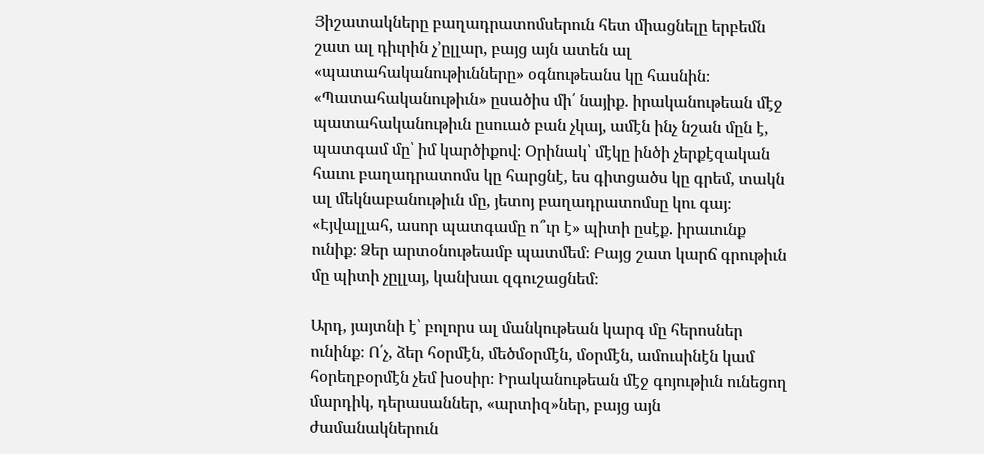Յիշատակները բաղադրատոմսերուն հետ միացնելը երբեմն շատ ալ դիւրին չ՚ըլլար, բայց այն ատեն ալ «պատահականութիւնները» օգնութեանս կը հասնին։ «Պատահականութիւն» ըսածիս մի՛ նայիք. իրականութեան մէջ պատահականութիւն ըսուած բան չկայ, ամէն ինչ նշան մըն է, պատգամ մը՝ իմ կարծիքով։ Օրինակ՝ մէկը ինծի չերքէզական հաւու բաղադրատոմս կը հարցնէ, ես գիտցածս կը գրեմ, տակն ալ մեկնաբանութիւն մը, յետոյ բաղադրատոմսը կու գայ։ «Էյվալլահ, ասոր պատգամը ո՞ւր է» պիտի ըսէք. իրաւունք ունիք։ Ձեր արտօնութեամբ պատմեմ։ Բայց շատ կարճ գրութիւն մը պիտի չըլլայ, կանխաւ զգուշացնեմ։

Արդ, յայտնի է՝ բոլորս ալ մանկութեան կարգ մը հերոսներ ունինք։ Ո՛չ, ձեր հօրմէն, մեծմօրմէն, մօրմէն, ամուսինէն կամ հօրեղբօրմէն չեմ խօսիր։ Իրականութեան մէջ գոյութիւն ունեցող մարդիկ, դերասաններ, «արտիզ»ներ, բայց այն ժամանակներուն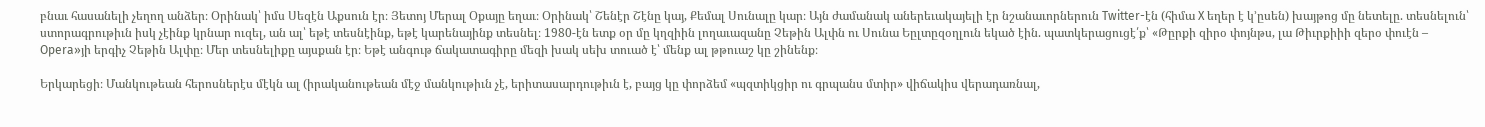բնաւ հասանելի չեղող անձեր։ Օրինակ՝ իմս Սեզէն Աքսուն էր։ Յետոյ Մերալ Օքայը եղաւ։ Օրինակ՝ Շենէր Շէնը կայ, Քեմալ Սունալը կար։ Այն ժամանակ աներեւակայելի էր նշանաւորներուն Twitter-էն (հիմա X եղեր է կ՚ըսեն) խայթոց մը նետելը. տեսնելուն՝ ստորագրութիւն իսկ չէինք կրնար ուզել, ան ալ՝ եթէ տեսնէինք, եթէ կարենայինք տեսնել։ 1980-էն ետք օր մը կղզիին լողաւազանը Չեթին Ալփն ու Սունա Եըլտըզօղլուն եկած էին. պատկերացուցէ՛ք՝ «Թըրքի զիրօ փոյնթս, լա Թիւրքիիի զերօ փուէն – Opera»յի երգիչ Չեթին Ալփը։ Մեր տեսնելիքը այսքան էր։ Եթէ անգութ ճակատագիրը մեզի խակ սեխ տուած է՝ մենք ալ թթուաշ կը շինենք։

Երկարեցի։ Մանկութեան հերոսներէս մէկն ալ (իրականութեան մէջ մանկութիւն չէ, երիտասարդութիւն է, բայց կը փորձեմ «պզտիկցիր ու գրպանս մտիր» վիճակիս վերադառնալ,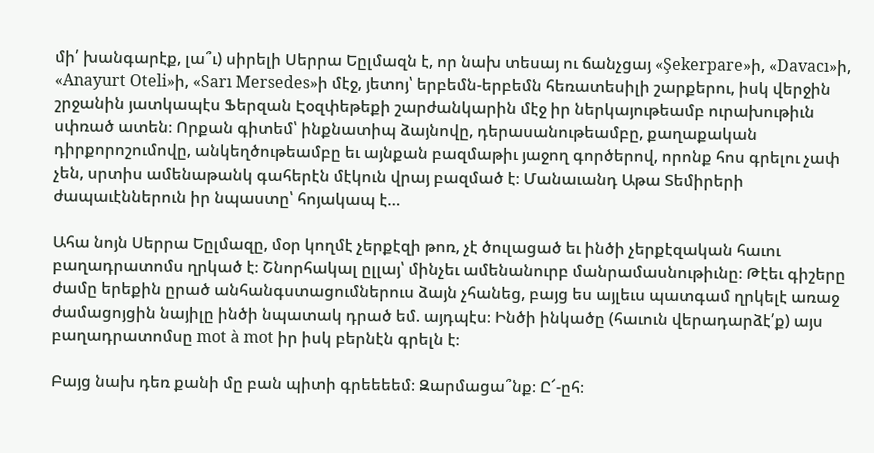մի՛ խանգարէք, լա՞ւ) սիրելի Սերրա Եըլմազն է, որ նախ տեսայ ու ճանչցայ «Şekerpare»ի, «Davacı»ի, «Anayurt Oteli»ի, «Sarı Mersedes»ի մէջ, յետոյ՝ երբեմն-երբեմն հեռատեսիլի շարքերու, իսկ վերջին շրջանին յատկապէս Ֆերզան Էօզփեթեքի շարժանկարին մէջ իր ներկայութեամբ ուրախութիւն սփռած ատեն։ Որքան գիտեմ՝ ինքնատիպ ձայնովը, դերասանութեամբը, քաղաքական դիրքորոշումովը, անկեղծութեամբը եւ այնքան բազմաթիւ յաջող գործերով, որոնք հոս գրելու չափ չեն, սրտիս ամենաթանկ գահերէն մէկուն վրայ բազմած է։ Մանաւանդ Աթա Տեմիրերի ժապաւէններուն իր նպաստը՝ հոյակապ է…

Ահա նոյն Սերրա Եըլմազը, մօր կողմէ չերքէզի թոռ, չէ ծուլացած եւ ինծի չերքէզական հաւու բաղադրատոմս ղրկած է։ Շնորհակալ ըլլայ՝ մինչեւ ամենանուրբ մանրամասնութիւնը։ Թէեւ գիշերը ժամը երեքին ըրած անհանգստացումներուս ձայն չհանեց, բայց ես այլեւս պատգամ ղրկելէ առաջ ժամացոյցին նայիլը ինծի նպատակ դրած եմ. այդպէս։ Ինծի ինկածը (հաւուն վերադարձէ՛ք) այս բաղադրատոմսը mot à mot իր իսկ բերնէն գրելն է։

Բայց նախ դեռ քանի մը բան պիտի գրեեեեմ։ Զարմացա՞նք։ Ը՜-ըհ։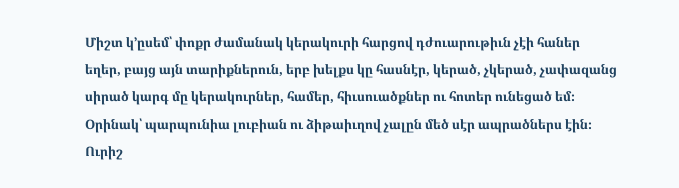Միշտ կ՚ըսեմ՝ փոքր ժամանակ կերակուրի հարցով դժուարութիւն չէի հաներ եղեր, բայց այն տարիքներուն, երբ խելքս կը հասնէր, կերած, չկերած, չափազանց սիրած կարգ մը կերակուրներ, համեր, հիւսուածքներ ու հոտեր ունեցած եմ։ Օրինակ՝ պարպունիա լուբիան ու ձիթաիւղով չալըն մեծ սէր ապրածներս էին։ Ուրիշ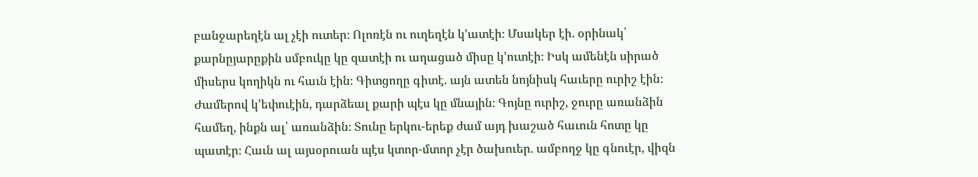բանջարեղէն ալ չէի ուտեր։ Ոլոռէն ու ուղեղէն կ՚ատէի։ Մսակեր էի. օրինակ՝ քարնըյարըքին սմբուկը կը զատէի ու աղացած միսը կ՚ուտէի։ Իսկ ամենէն սիրած միսերս կողիկն ու հաւն էին։ Գիտցողը գիտէ. այն ատեն նոյնիսկ հաւերը ուրիշ էին։ Ժամերով կ՚եփուէին, դարձեալ քարի պէս կը մնային։ Գոյնը ուրիշ, ջուրը առանձին համեղ, ինքն ալ՝ առանձին։ Տունը երկու-երեք ժամ այդ խաշած հաւուն հոտը կը պատէր։ Հաւն ալ այսօրուան պէս կտոր-մտոր չէր ծախուեր. ամբողջ կը գնուէր, վիզն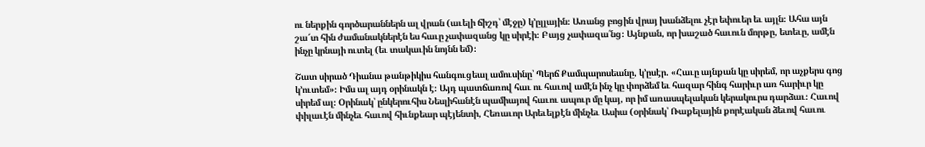ու ներքին գործարաններն ալ վրան (աւելի ճիշդ՝ մէջը) կ՚ըլլային։ Առանց բոցին վրայ խանձելու չէր եփուեր եւ այլն։ Ահա այն շա՜տ հին ժամանակներէն ես հաւը չափազանց կը սիրէի։ Բայց չափազա՛նց։ Այնքան, որ խաշած հաւուն մորթը, ետեւը, ամէն ինչը կրնայի ուտել (եւ տակաւին նոյնն եմ)։

Շատ սիրած Դիանա թանթիկիս հանգուցեալ ամուսինը՝ Պերճ Քամպարոսեանը, կ՚ըսէր. «Հաւը այնքան կը սիրեմ, որ աչքերս գոց կ՚ուտեմ»։ Իմս ալ այդ օրինակն է։ Այդ պատճառով հաւ ու հաւով ամէն ինչ կը փորձեմ եւ հազար հինգ հարիւր առ հարիւր կը սիրեմ ալ։ Օրինակ՝ ընկերուհիս Նեսլիհանէն պամիայով հաւու ապուր մը կայ, որ իմ առասպելական կերակուրս դարձաւ։ Հաւով փիլաւէն մինչեւ հաւով հիւնքեար պէյենտի, Հեռաւոր Արեւելքէն մինչեւ Ասիա (օրինակ՝ Ռաքելային քորէական ձեւով հաւու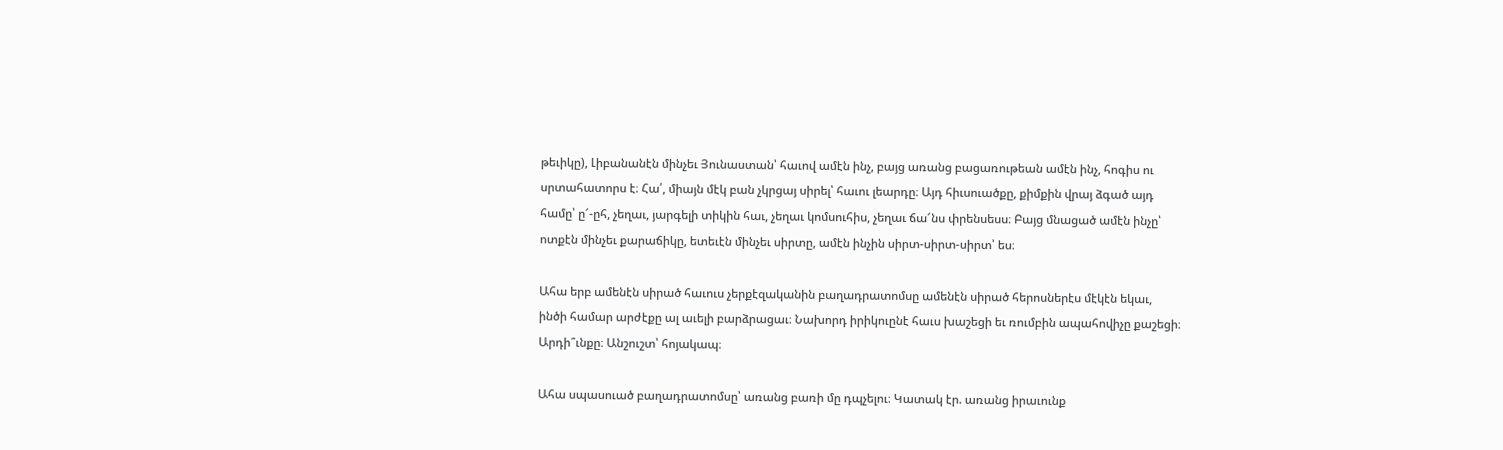թեւիկը), Լիբանանէն մինչեւ Յունաստան՝ հաւով ամէն ինչ, բայց առանց բացառութեան ամէն ինչ, հոգիս ու սրտահատորս է։ Հա՛, միայն մէկ բան չկրցայ սիրել՝ հաւու լեարդը։ Այդ հիւսուածքը, քիմքին վրայ ձգած այդ համը՝ ը՜-ըհ, չեղաւ, յարգելի տիկին հաւ, չեղաւ կոմսուհիս, չեղաւ ճա՜նս փրենսեսս։ Բայց մնացած ամէն ինչը՝ ոտքէն մինչեւ քարաճիկը, ետեւէն մինչեւ սիրտը, ամէն ինչին սիրտ-սիրտ-սիրտ՝ ես։

Ահա երբ ամենէն սիրած հաւուս չերքէզականին բաղադրատոմսը ամենէն սիրած հերոսներէս մէկէն եկաւ, ինծի համար արժէքը ալ աւելի բարձրացաւ։ Նախորդ իրիկուընէ հաւս խաշեցի եւ ռումբին ապահովիչը քաշեցի։ Արդի՞ւնքը։ Անշուշտ՝ հոյակապ։

Ահա սպասուած բաղադրատոմսը՝ առանց բառի մը դպչելու։ Կատակ էր. առանց իրաւունք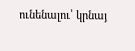ունենալու՝ կրնայ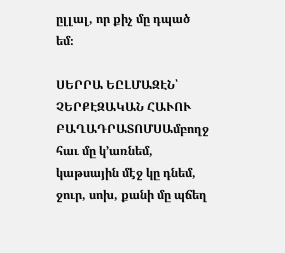ըլլալ, որ քիչ մը դպած եմ։

ՍԵՐՐԱ ԵԸԼՄԱԶԷՆ՝ ՉԵՐՔԷԶԱԿԱՆ ՀԱՒՈՒ ԲԱՂԱԴՐԱՏՈՄՍԱմբողջ հաւ մը կ՚առնեմ, կաթսային մէջ կը դնեմ, ջուր, սոխ, քանի մը պճեղ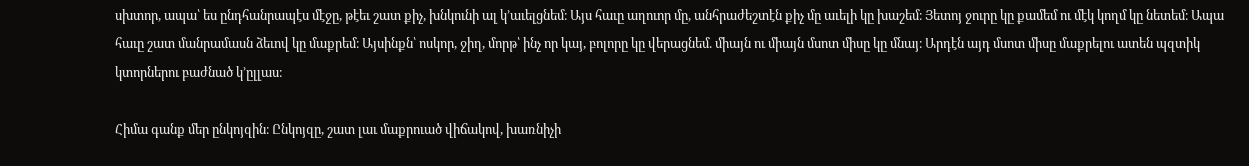սխտոր, ապա՝ ես ընդհանրապէս մէջը, թէեւ շատ քիչ, խնկունի ալ կ՚աւելցնեմ։ Այս հաւը աղուոր մը, անհրաժեշտէն քիչ մը աւելի կը խաշեմ։ Յետոյ ջուրը կը քամեմ ու մէկ կողմ կը նետեմ։ Ապա հաւը շատ մանրամասն ձեւով կը մաքրեմ։ Այսինքն՝ ոսկոր, ջիղ, մորթ՝ ինչ որ կայ, բոլորը կը վերացնեմ. միայն ու միայն մսոտ միսը կը մնայ։ Արդէն այդ մսոտ միսը մաքրելու ատեն պզտիկ կտորներու բաժնած կ՚ըլլաս։

Հիմա գանք մեր ընկոյզին։ Ընկոյզը, շատ լաւ մաքրուած վիճակով, խառնիչի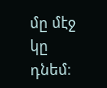մը մէջ կը դնեմ։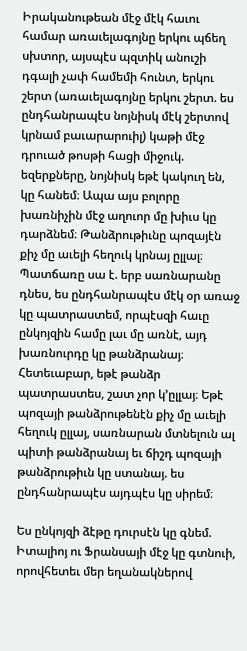Իրականութեան մէջ մէկ հաւու համար առաւելագոյնը երկու պճեղ սխտոր, այսպէս պզտիկ անուշի դգալի չափ համեմի հունտ, երկու շերտ (առաւելագոյնը երկու շերտ. ես ընդհանրապէս նոյնիսկ մէկ շերտով կրնամ բաւարարուիլ) կաթի մէջ դրուած թոսթի հացի միջուկ. եզերքները, նոյնիսկ եթէ կակուղ են, կը հանեմ։ Ապա այս բոլորը խառնիչին մէջ աղուոր մը խիւս կը դարձնեմ։ Թանձրութիւնը պոզայէն քիչ մը աւելի հեղուկ կրնայ ըլլալ։ Պատճառը սա է. երբ սառնարանը դնես, ես ընդհանրապէս մէկ օր առաջ կը պատրաստեմ, որպէսզի հաւը ընկոյզին համը լաւ մը առնէ, այդ խառնուրդը կը թանձրանայ։ Հետեւաբար, եթէ թանձր պատրաստես, շատ չոր կ՚ըլլայ։ Եթէ պոզայի թանձրութենէն քիչ մը աւելի հեղուկ ըլլայ, սառնարան մտնելուն ալ պիտի թանձրանայ եւ ճիշդ պոզայի թանձրութիւն կը ստանայ. ես ընդհանրապէս այդպէս կը սիրեմ։

Ես ընկոյզի ձէթը դուրսէն կը գնեմ. Իտալիոյ ու Ֆրանսայի մէջ կը գտնուի, որովհետեւ մեր եղանակներով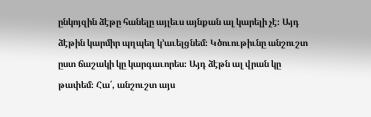ընկոյզին ձէթը հանելը այլեւս այնքան ալ կարելի չէ։ Այդ ձէթին կարմիր պղպեղ կ՚աւելցնեմ։ Կծուութիւնը անշուշտ ըստ ճաշակի կը կարգաւորես։ Այդ ձէթն ալ վրան կը թափեմ։ Հա՛, անշուշտ այս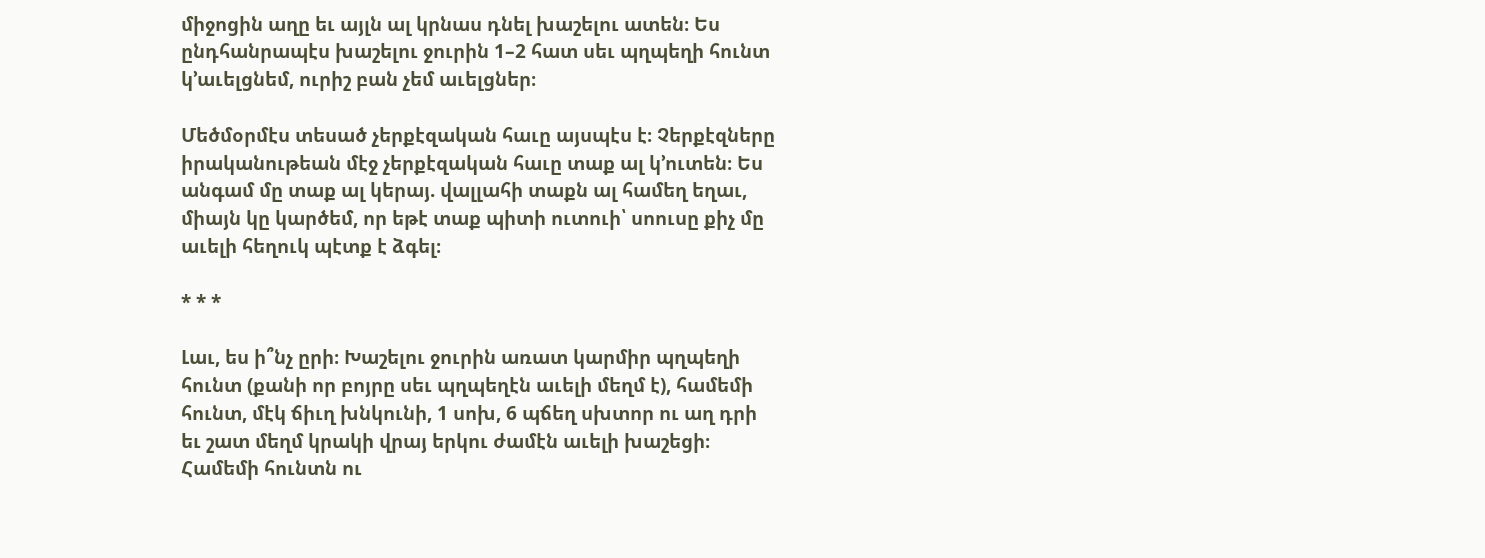միջոցին աղը եւ այլն ալ կրնաս դնել խաշելու ատեն։ Ես ընդհանրապէս խաշելու ջուրին 1–2 հատ սեւ պղպեղի հունտ կ՚աւելցնեմ, ուրիշ բան չեմ աւելցներ։

Մեծմօրմէս տեսած չերքէզական հաւը այսպէս է։ Չերքէզները իրականութեան մէջ չերքէզական հաւը տաք ալ կ՚ուտեն։ Ես անգամ մը տաք ալ կերայ. վալլահի տաքն ալ համեղ եղաւ, միայն կը կարծեմ, որ եթէ տաք պիտի ուտուի՝ սոուսը քիչ մը աւելի հեղուկ պէտք է ձգել։

* * *

Լաւ, ես ի՞նչ ըրի։ Խաշելու ջուրին առատ կարմիր պղպեղի հունտ (քանի որ բոյրը սեւ պղպեղէն աւելի մեղմ է), համեմի հունտ, մէկ ճիւղ խնկունի, 1 սոխ, 6 պճեղ սխտոր ու աղ դրի եւ շատ մեղմ կրակի վրայ երկու ժամէն աւելի խաշեցի։ Համեմի հունտն ու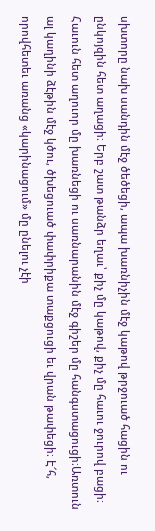սխտորը նախ սանդին մէջ ծեծեցի, ապա խառնիչին մէջ կաթով թրջուած հացին ու ընկոյզին հետ աղացի։ Երբ շատ թանձր եղաւ՝ քիչ մը կաթով, քիչ մը հաւու ջուրով բացի։ Հաւուն հետ աղուոր մը խառնեցի ու սառնարանին մէջ գիշեր մը հանգստացուցի։Առտուն ալ կաղինի ձէթին մէջ կծու, ծխեցուած փափրիքա տաքցուցի եւ վրան թափեցի։ Է՜հ, որովհետեւ առանց «կարինացում» մը ընելու չէի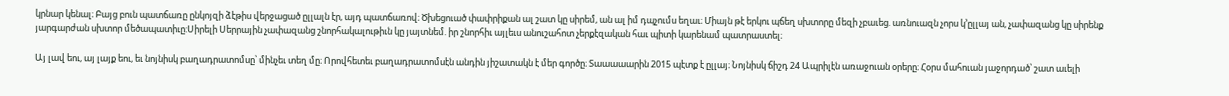կրնար կենալ։ Բայց բուն պատճառը ընկոյզի ձէթիս վերջացած ըլլալն էր, այդ պատճառով։ Ծխեցուած փափրիքան ալ շատ կը սիրեմ, ան ալ իմ դպչումս եղաւ։ Միայն թէ երկու պճեղ սխտորը մեզի չբաւեց. առնուազն չորս կ՚ըլլայ ան, չափազանց կը սիրենք յարգարժան սխտոր մեծապատիւը:Սիրելի Սերրային չափազանց շնորհակալութիւն կը յայտնեմ. իր շնորհիւ այլեւս անուշահոտ չերքէզական հաւ պիտի կարենամ պատրաստել։

Այ լավ եու, այ լայք եու, եւ նոյնիսկ բաղադրատոմսը՝ մինչեւ տեղ մը։ Որովհետեւ բաղադրատոմսէն անդին յիշատակն է մեր գործը։ Տաաաաարին 2015 պէտք է ըլլայ։ Նոյնիսկ ճիշդ 24 Ապրիլէն առաջուան օրերը։ Հօրս մահուան յաջորդած՝ շատ աւելի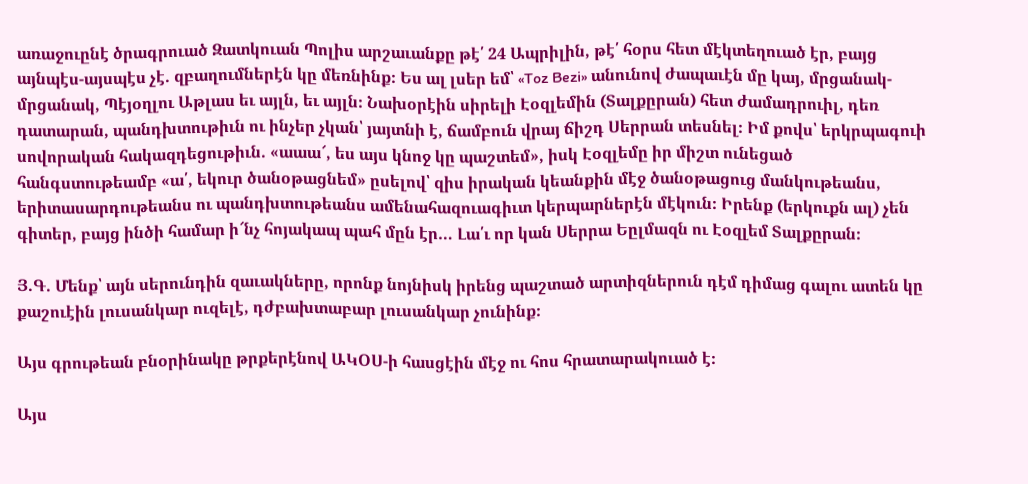առաջուընէ ծրագրուած Զատկուան Պոլիս արշաւանքը թէ՛ 24 Ապրիլին, թէ՛ հօրս հետ մէկտեղուած էր, բայց այնպէս-այսպէս չէ. զբաղումներէն կը մեռնինք։ Ես ալ լսեր եմ՝ «Toz Bezi» անունով ժապաւէն մը կայ, մրցանակ-մրցանակ, Պէյօղլու Աթլաս եւ այլն, եւ այլն։ Նախօրէին սիրելի Էօզլեմին (Տալքըրան) հետ ժամադրուիլ, դեռ դատարան, պանդխտութիւն ու ինչեր չկան՝ յայտնի է, ճամբուն վրայ ճիշդ Սերրան տեսնել։ Իմ քովս՝ երկրպագուի սովորական հակազդեցութիւն. «աաա՜, ես այս կնոջ կը պաշտեմ», իսկ Էօզլեմը իր միշտ ունեցած հանգստութեամբ «ա՛, եկուր ծանօթացնեմ» ըսելով՝ զիս իրական կեանքին մէջ ծանօթացուց մանկութեանս, երիտասարդութեանս ու պանդխտութեանս ամենահազուագիւտ կերպարներէն մէկուն։ Իրենք (երկուքն ալ) չեն գիտեր, բայց ինծի համար ի՜նչ հոյակապ պահ մըն էր… Լա՛ւ որ կան Սերրա Եըլմազն ու Էօզլեմ Տալքըրան։

Յ.Գ. Մենք՝ այն սերունդին զաւակները, որոնք նոյնիսկ իրենց պաշտած արտիզներուն դէմ դիմաց գալու ատեն կը քաշուէին լուսանկար ուզելէ, դժբախտաբար լուսանկար չունինք։

Այս գրութեան բնօրինակը թրքերէնով ԱԿՕՍ-ի հասցէին մէջ ու հոս հրատարակուած է։

Այս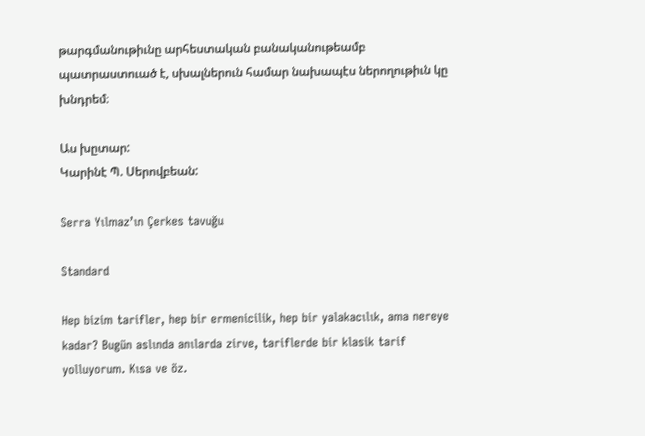թարգմանութիւնը արհեստական բանականութեամբ պատրաստուած է, սխալներուն համար նախապէս ներողութիւն կը խնդրեմ։

Աս խըտար:
Կարինէ Պ. Սերովբեան:

Serra Yılmaz’ın Çerkes tavuğu

Standard

Hep bizim tarifler, hep bir ermenicilik, hep bir yalakacılık, ama nereye kadar? Bugün aslında anılarda zirve, tariflerde bir klasik tarif yolluyorum. Kısa ve öz.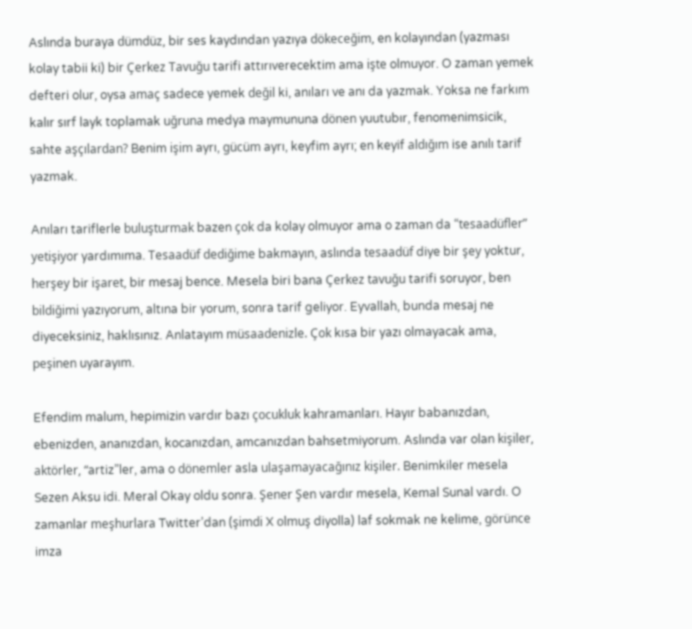Aslında buraya dümdüz, bir ses kaydından yazıya dökeceğim, en kolayından (yazması kolay tabii ki) bir Çerkez Tavuğu tarifi attırıverecektim ama işte olmuyor. O zaman yemek defteri olur, oysa amaç sadece yemek değil ki, anıları ve anı da yazmak. Yoksa ne farkım kalır sırf layk toplamak uğruna medya maymununa dönen yuutubır, fenomenimsicik, sahte aşçılardan? Benim işim ayrı, gücüm ayrı, keyfim ayrı; en keyif aldığım ise anılı tarif yazmak.

Anıları tariflerle buluşturmak bazen çok da kolay olmuyor ama o zaman da “tesaadüfler” yetişiyor yardımıma. Tesaadüf dediğime bakmayın, aslında tesaadüf diye bir şey yoktur, herşey bir işaret, bir mesaj bence. Mesela biri bana Çerkez tavuğu tarifi soruyor, ben bildiğimi yazıyorum, altına bir yorum, sonra tarif geliyor. Eyvallah, bunda mesaj ne diyeceksiniz, haklısınız. Anlatayım müsaadenizle. Çok kısa bir yazı olmayacak ama, peşinen uyarayım.

Efendim malum, hepimizin vardır bazı çocukluk kahramanları. Hayır babanızdan, ebenizden, ananızdan, kocanızdan, amcanızdan bahsetmiyorum. Aslında var olan kişiler, aktörler, “artiz”ler, ama o dönemler asla ulaşamayacağınız kişiler. Benimkiler mesela Sezen Aksu idi. Meral Okay oldu sonra. Şener Şen vardır mesela, Kemal Sunal vardı. O zamanlar meşhurlara Twitter’dan (şimdi X olmuş diyolla) laf sokmak ne kelime, görünce imza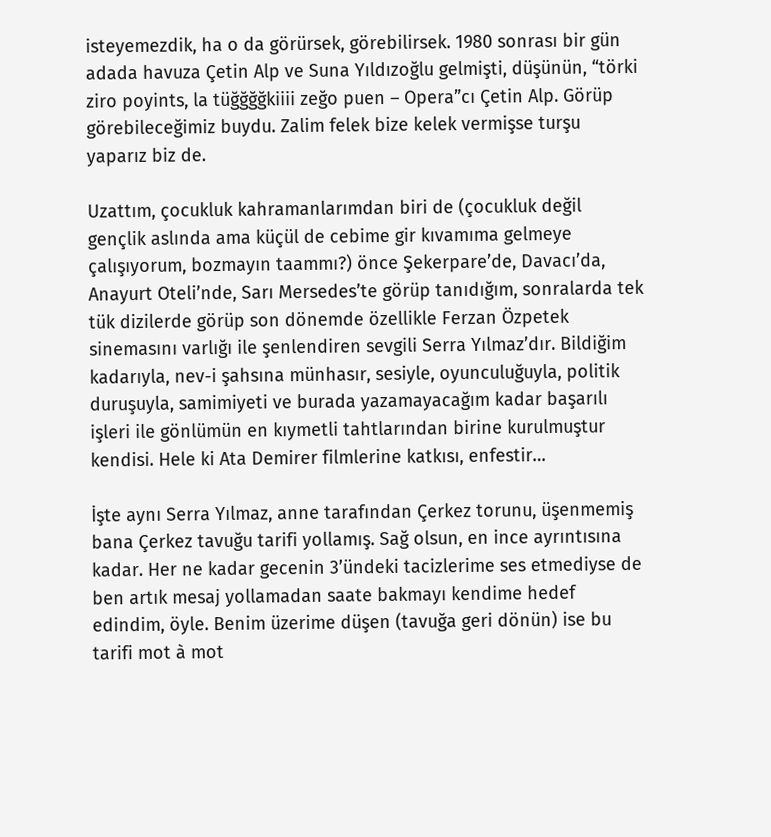isteyemezdik, ha o da görürsek, görebilirsek. 1980 sonrası bir gün adada havuza Çetin Alp ve Suna Yıldızoğlu gelmişti, düşünün, “törki ziro poyints, la tüğğğğkiiii zeğo puen – Opera”cı Çetin Alp. Görüp görebileceğimiz buydu. Zalim felek bize kelek vermişse turşu yaparız biz de.

Uzattım, çocukluk kahramanlarımdan biri de (çocukluk değil gençlik aslında ama küçül de cebime gir kıvamıma gelmeye çalışıyorum, bozmayın taammı?) önce Şekerpare’de, Davacı’da, Anayurt Oteli’nde, Sarı Mersedes’te görüp tanıdığım, sonralarda tek tük dizilerde görüp son dönemde özellikle Ferzan Özpetek sinemasını varlığı ile şenlendiren sevgili Serra Yılmaz’dır. Bildiğim kadarıyla, nev-i şahsına münhasır, sesiyle, oyunculuğuyla, politik duruşuyla, samimiyeti ve burada yazamayacağım kadar başarılı işleri ile gönlümün en kıymetli tahtlarından birine kurulmuştur kendisi. Hele ki Ata Demirer filmlerine katkısı, enfestir…

İşte aynı Serra Yılmaz, anne tarafından Çerkez torunu, üşenmemiş bana Çerkez tavuğu tarifi yollamış. Sağ olsun, en ince ayrıntısına kadar. Her ne kadar gecenin 3’ündeki tacizlerime ses etmediyse de ben artık mesaj yollamadan saate bakmayı kendime hedef edindim, öyle. Benim üzerime düşen (tavuğa geri dönün) ise bu tarifi mot à mot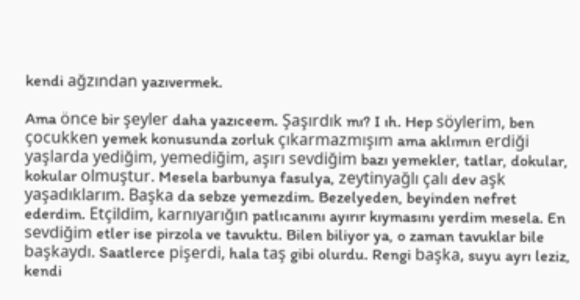kendi ağzından yazıvermek.

Ama önce bir şeyler daha yazıceem. Şaşırdık mı? I ıh. Hep söylerim, ben çocukken yemek konusunda zorluk çıkarmazmışım ama aklımın erdiği yaşlarda yediğim, yemediğim, aşırı sevdiğim bazı yemekler, tatlar, dokular, kokular olmuştur. Mesela barbunya fasulya, zeytinyağlı çalı dev aşk yaşadıklarım. Başka da sebze yemezdim. Bezelyeden, beyinden nefret ederdim. Etçildim, karnıyarığın patlıcanını ayırır kıymasını yerdim mesela. En sevdiğim etler ise pirzola ve tavuktu. Bilen biliyor ya, o zaman tavuklar bile başkaydı. Saatlerce pişerdi, hala taş gibi olurdu. Rengi başka, suyu ayrı leziz, kendi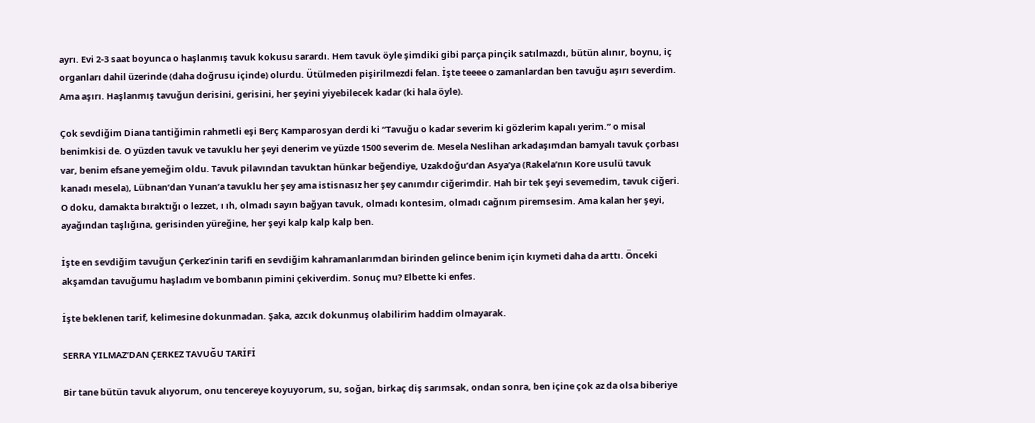ayrı. Evi 2-3 saat boyunca o haşlanmış tavuk kokusu sarardı. Hem tavuk öyle şimdiki gibi parça pinçik satılmazdı, bütün alınır, boynu, iç organları dahil üzerinde (daha doğrusu içinde) olurdu. Ütülmeden pişirilmezdi felan. İşte teeee o zamanlardan ben tavuğu aşırı severdim. Ama aşırı. Haşlanmış tavuğun derisini, gerisini, her şeyini yiyebilecek kadar (ki hala öyle).

Çok sevdiğim Diana tantiğimin rahmetli eşi Berç Kamparosyan derdi ki “Tavuğu o kadar severim ki gözlerim kapalı yerim.” o misal benimkisi de. O yüzden tavuk ve tavuklu her şeyi denerim ve yüzde 1500 severim de. Mesela Neslihan arkadaşımdan bamyalı tavuk çorbası var, benim efsane yemeğim oldu. Tavuk pilavından tavuktan hünkar beğendiye, Uzakdoğu’dan Asya’ya (Rakela’nın Kore usulü tavuk kanadı mesela), Lübnan’dan Yunan’a tavuklu her şey ama istisnasız her şey canımdır ciğerimdir. Hah bir tek şeyi sevemedim, tavuk ciğeri. O doku, damakta bıraktığı o lezzet, ı ıh, olmadı sayın bağyan tavuk, olmadı kontesim, olmadı cağnım piremsesim. Ama kalan her şeyi, ayağından taşlığına, gerisinden yüreğine, her şeyi kalp kalp kalp ben.

İşte en sevdiğim tavuğun Çerkez’inin tarifi en sevdiğim kahramanlarımdan birinden gelince benim için kıymeti daha da arttı. Önceki akşamdan tavuğumu haşladım ve bombanın pimini çekiverdim. Sonuç mu? Elbette ki enfes.

İşte beklenen tarif, kelimesine dokunmadan. Şaka, azcık dokunmuş olabilirim haddim olmayarak.

SERRA YILMAZ’DAN ÇERKEZ TAVUĞU TARİFİ

Bir tane bütün tavuk alıyorum, onu tencereye koyuyorum, su, soğan, birkaç diş sarımsak, ondan sonra, ben içine çok az da olsa biberiye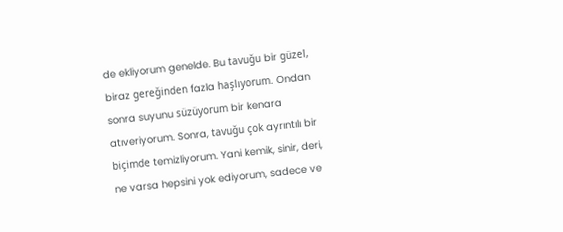de ekliyorum genelde. Bu tavuğu bir güzel, biraz gereğinden fazla haşlıyorum. Ondan sonra suyunu süzüyorum bir kenara atıveriyorum. Sonra, tavuğu çok ayrıntılı bir biçimde temizliyorum. Yani kemik, sinir, deri, ne varsa hepsini yok ediyorum, sadece ve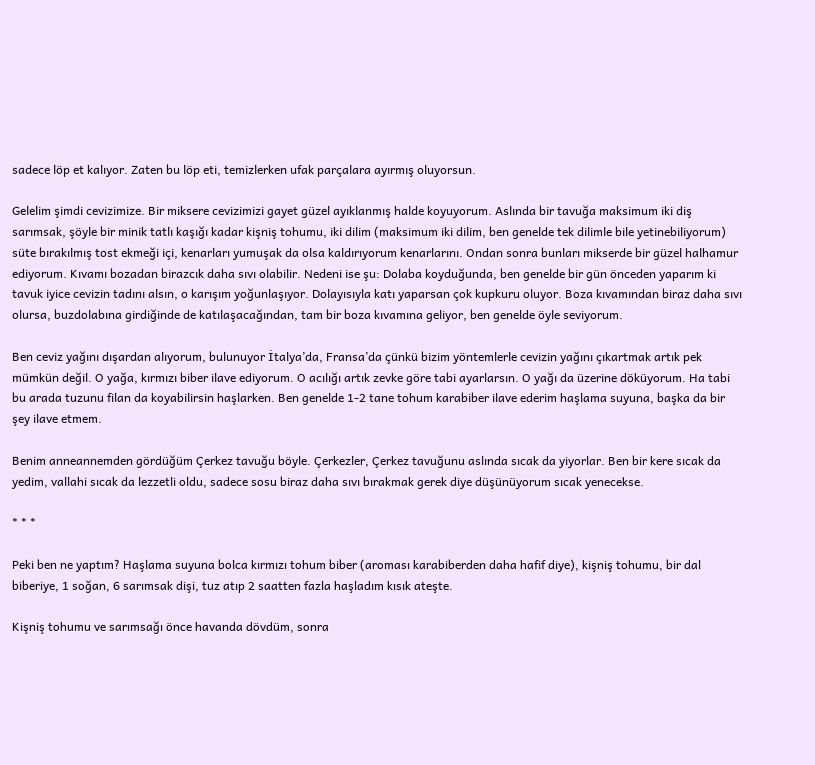sadece löp et kalıyor. Zaten bu löp eti, temizlerken ufak parçalara ayırmış oluyorsun.

Gelelim şimdi cevizimize. Bir miksere cevizimizi gayet güzel ayıklanmış halde koyuyorum. Aslında bir tavuğa maksimum iki diş sarımsak, şöyle bir minik tatlı kaşığı kadar kişniş tohumu, iki dilim (maksimum iki dilim, ben genelde tek dilimle bile yetinebiliyorum) süte bırakılmış tost ekmeği içi, kenarları yumuşak da olsa kaldırıyorum kenarlarını. Ondan sonra bunları mikserde bir güzel halhamur ediyorum. Kıvamı bozadan birazcık daha sıvı olabilir. Nedeni ise şu: Dolaba koyduğunda, ben genelde bir gün önceden yaparım ki tavuk iyice cevizin tadını alsın, o karışım yoğunlaşıyor. Dolayısıyla katı yaparsan çok kupkuru oluyor. Boza kıvamından biraz daha sıvı olursa, buzdolabına girdiğinde de katılaşacağından, tam bir boza kıvamına geliyor, ben genelde öyle seviyorum.

Ben ceviz yağını dışardan alıyorum, bulunuyor İtalya’da, Fransa’da çünkü bizim yöntemlerle cevizin yağını çıkartmak artık pek mümkün değil. O yağa, kırmızı biber ilave ediyorum. O acılığı artık zevke göre tabi ayarlarsın. O yağı da üzerine döküyorum. Ha tabi bu arada tuzunu filan da koyabilirsin haşlarken. Ben genelde 1-2 tane tohum karabiber ilave ederim haşlama suyuna, başka da bir şey ilave etmem.

Benim anneannemden gördüğüm Çerkez tavuğu böyle. Çerkezler, Çerkez tavuğunu aslında sıcak da yiyorlar. Ben bir kere sıcak da yedim, vallahi sıcak da lezzetli oldu, sadece sosu biraz daha sıvı bırakmak gerek diye düşünüyorum sıcak yenecekse.

* * *

Peki ben ne yaptım? Haşlama suyuna bolca kırmızı tohum biber (aroması karabiberden daha hafif diye), kişniş tohumu, bir dal biberiye, 1 soğan, 6 sarımsak dişi, tuz atıp 2 saatten fazla haşladım kısık ateşte.

Kişniş tohumu ve sarımsağı önce havanda dövdüm, sonra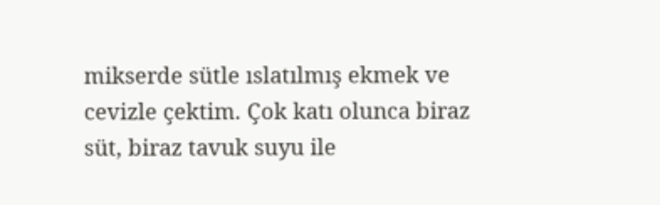mikserde sütle ıslatılmış ekmek ve cevizle çektim. Çok katı olunca biraz süt, biraz tavuk suyu ile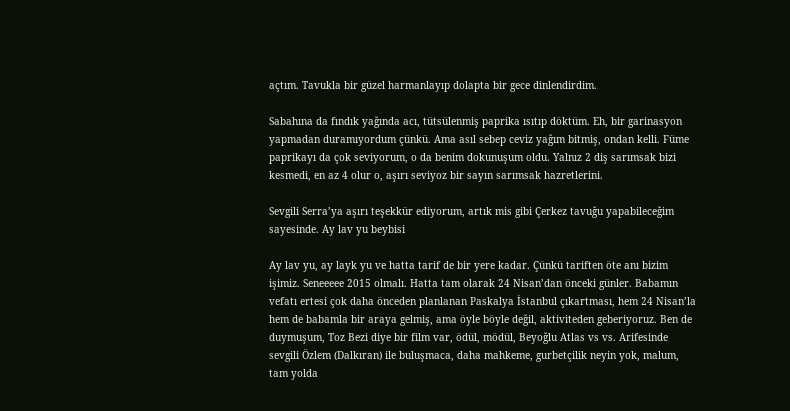açtım. Tavukla bir güzel harmanlayıp dolapta bir gece dinlendirdim.

Sabahına da fındık yağında acı, tütsülenmiş paprika ısıtıp döktüm. Eh, bir garinasyon yapmadan duramıyordum çünkü. Ama asıl sebep ceviz yağım bitmiş, ondan kelli. Füme paprikayı da çok seviyorum, o da benim dokunuşum oldu. Yalnız 2 diş sarımsak bizi kesmedi, en az 4 olur o, aşırı seviyoz bir sayın sarımsak hazretlerini.

Sevgili Serra’ya aşırı teşekkür ediyorum, artık mis gibi Çerkez tavuğu yapabileceğim sayesinde. Ay lav yu beybisi

Ay lav yu, ay layk yu ve hatta tarif de bir yere kadar. Çünkü tariften öte anı bizim işimiz. Seneeeee 2015 olmalı. Hatta tam olarak 24 Nisan’dan önceki günler. Babamın vefatı ertesi çok daha önceden planlanan Paskalya İstanbul çıkartması, hem 24 Nisan’la hem de babamla bir araya gelmiş, ama öyle böyle değil, aktiviteden geberiyoruz. Ben de duymuşum, Toz Bezi diye bir film var, ödül, mödül, Beyoğlu Atlas vs vs. Arifesinde sevgili Özlem (Dalkıran) ile buluşmaca, daha mahkeme, gurbetçilik neyin yok, malum, tam yolda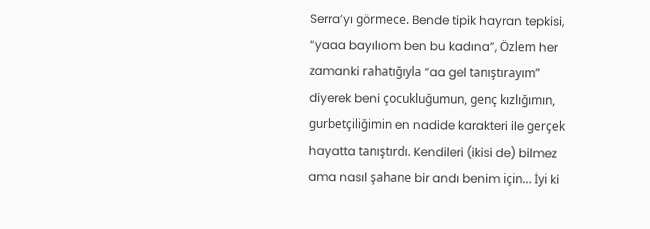Serra’yı görmece. Bende tipik hayran tepkisi, “yaaa bayılıom ben bu kadına”, Özlem her zamanki rahatığıyla “aa gel tanıştırayım” diyerek beni çocukluğumun, genç kızlığımın, gurbetçiliğimin en nadide karakteri ile gerçek hayatta tanıştırdı. Kendileri (ikisi de) bilmez ama nasıl şahane bir andı benim için… İyi ki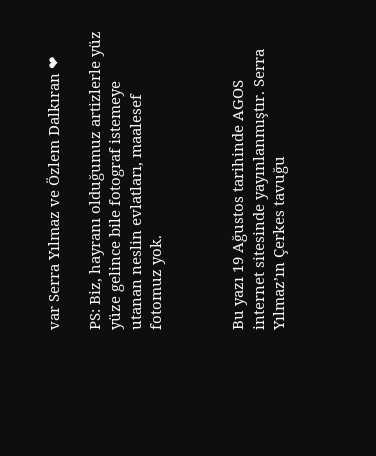var Serra Yılmaz ve Özlem Dalkıran ❤

PS: Biz, hayranı olduğumuz artizlerle yüz yüze gelince bile fotograf istemeye utanan neslin evlatları, maalesef fotomuz yok.



Bu yazı 19 Ağustos tarihinde AGOS internet sitesinde yayınlanmıştır. Serra Yılmaz’ın Çerkes tavuğu